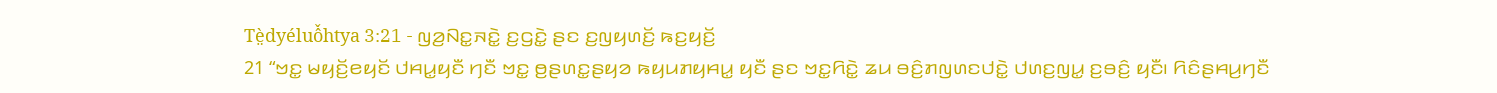Tè̤dyéluô̌htya 3:21 - ꤜꤤ꤬ꤡꤢ꤭ꤏꤢꤧ꤭ ꤢ꤬ꤞꤢꤧ꤭ ꤔꤢ ꤢ꤬ꤜꤟꤛꤢꤩ꤬ ꤒꤢ꤬ꤟꤢꤩ꤬
21 “ꤠꤢ꤭ ꤗꤟꤢꤩ꤬ꤕꤟꤢꤩ ꤓꤌꤣ꤭ꤟꤢꤪ ꤚꤢꤪ ꤠꤢ꤭ ꤥ꤬ꤔꤛꤢ꤭ꤔꤟꤤ ꤒꤟꤣꤊꤟꤌꤣ꤭ ꤟꤢꤪ ꤔꤢ ꤠꤢ꤭ꤖꤢꤧ꤭ ꤘꤣ ꤋꤢꤨ꤬ꤊꤜꤛꤢꤓꤢꤧ꤭ ꤓꤛꤢ꤬ꤜꤣ꤭ ꤢ꤬ꤋꤢꤨ꤬ ꤟꤢꤪ꤯ ꤖꤢꤨꤔꤌꤣ꤬ꤚꤢꤪ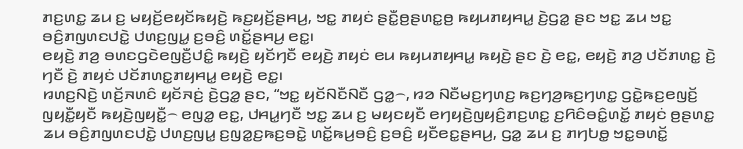ꤊꤢ꤬ꤛꤢ꤭ ꤘꤣ ꤢ꤬ ꤗꤟꤢꤩ꤬ꤕꤟꤢꤩꤒꤟꤢꤧ꤬ ꤒꤢ꤬ꤟꤢꤩ꤬ꤔꤌꤣ꤬, ꤠꤢ꤭ ꤊꤟꤢꤦ ꤔꤢꤪ꤭ꤥ꤬ꤔꤛꤢ꤭ꤥ꤬ ꤒꤟꤣꤊꤟꤌꤣ꤭ ꤢꤧ꤬ꤞꤤ꤭ ꤔꤢ ꤠꤢ꤭ ꤘꤣ ꤠꤢ꤭ ꤋꤢꤨ꤬ꤊꤜꤛꤢꤓꤢꤧ꤭ ꤓꤛꤢ꤬ꤜꤣ꤭ ꤢ꤬ꤋꤢꤨ꤬ ꤛꤢꤩ꤭ꤔꤌꤣ꤬ ꤕꤢ꤭꤯
ꤕꤟꤢꤧ꤬ ꤊꤤ꤬ ꤋꤛꤢꤞꤢꤧꤕꤜꤢꤪ꤬ꤓꤢꤨ꤭ ꤒꤟꤢꤧ꤬ ꤟꤢꤩꤚꤢꤪ ꤕꤟꤢꤧ꤬ ꤊꤟꤢꤦ ꤕꤣ ꤒꤟꤣꤊꤟꤌꤣ꤭ ꤒꤟꤢꤧ꤬ ꤔꤢ ꤢꤧ꤬ ꤕꤢ꤭, ꤕꤟꤢꤧ꤬ ꤊꤤ꤬ ꤓꤢꤩꤊꤛꤢ꤭ ꤢꤧ꤬ ꤚꤢꤪ ꤢꤧ꤬ ꤊꤟꤢꤦ ꤓꤢꤩꤊꤛꤢ꤭ꤊꤟꤌꤣ꤭ ꤕꤟꤢꤧ꤬ ꤕꤢ꤭꤯
ꤙꤛꤢ꤬ꤡꤢꤧ꤬ ꤛꤢꤩ꤬ꤏꤛꤢꤨ ꤟꤢꤩꤏꤢꤦ꤬ ꤢꤧ꤬ꤞꤤ꤭ ꤔꤢ, “ꤠꤢ꤭ ꤟꤢꤩꤡꤢꤪꤡꤢꤪ ꤞꤤ꤭꤮, ꤙꤤ ꤡꤢꤪꤗꤢ꤬ꤚꤛꤢ꤬ ꤒꤢ꤬ꤚꤤ꤬ꤒꤢ꤬ꤚꤛꤢ꤭ ꤞꤢꤧ꤭ꤒꤢ꤬ꤕꤜꤢꤩ꤬ ꤜꤟꤢꤪ꤭ꤟꤢꤪ ꤒꤟꤢꤧ꤬ꤜꤟꤢꤪ꤭꤮ ꤕꤜꤤ꤭ ꤕꤢ꤭, ꤓꤌꤣ꤭ꤚꤢꤪ ꤠꤢ꤭ ꤘꤣ ꤢ꤬ ꤗꤟꤢꤟꤢꤪ ꤕꤚꤟꤢꤧ꤬ꤜꤟꤢꤨ꤬ꤊꤢ꤬ꤛꤢ꤭ ꤢ꤬ꤖꤢꤨꤋꤢꤨ꤭ꤛꤢꤩ꤭ ꤊꤟꤢꤦ ꤥ꤬ꤔꤛꤢ꤭ ꤘꤣ ꤋꤢꤨ꤬ꤊꤜꤛꤢꤓꤢꤧ꤭ ꤓꤛꤢ꤬ꤜꤣ꤭ ꤢ꤬ꤜꤤ꤭ꤢ꤬ꤒꤢ꤬ꤋꤢꤧ꤭ ꤛꤢꤩ꤭ꤒꤣ꤬ꤋꤢꤨ꤬ ꤢ꤬ꤋꤢꤨ꤬ ꤟꤢꤪꤕꤢ꤭ꤔꤌꤣ꤬, ꤞꤤ꤭ ꤘꤣ ꤢ꤬ ꤊꤚꤝꤥ꤭ ꤠꤢ꤭ꤋꤛꤢꤩ꤭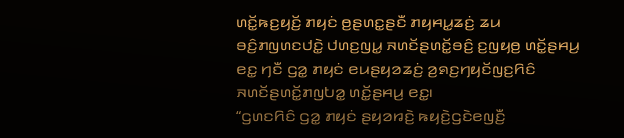ꤛꤢꤩ꤭ꤒꤢ꤬ꤟꤢꤩ꤬ ꤊꤟꤢꤦ ꤥ꤬ꤔꤛꤢ꤭ꤔꤢꤪ ꤊꤟꤌꤣ꤭ꤘꤢꤦ꤬ ꤘꤣ ꤋꤢꤨ꤬ꤊꤜꤛꤢꤓꤢꤧ꤭ ꤓꤛꤢ꤬ꤜꤣ꤭ ꤏꤛꤢꤩꤔꤛꤢꤩ꤭ꤋꤢꤨ꤬ ꤢ꤬ꤜꤟꤥ꤬ ꤛꤢꤩ꤭ꤔꤌꤣ꤬ ꤕꤢ꤭ ꤚꤢꤪ ꤞꤤ꤭ ꤊꤟꤢꤦ ꤕꤣꤔꤟꤤꤘꤢꤦ꤬ ꤤ꤬ꤎꤢ꤬ꤚꤟꤢꤩꤜꤢ꤬ꤖꤢꤨ ꤏꤛꤢꤩꤔꤛꤢꤩ꤭ꤊꤜꤝꤤ꤭ ꤛꤢꤩ꤭ꤔꤌꤣ꤬ ꤕꤢ꤭꤯
“ꤞꤛꤢꤖꤢꤨ ꤞꤤ꤭ ꤊꤟꤢꤦ ꤔꤟꤤꤙꤢꤧ꤬ ꤒꤟꤢꤧ꤬ꤞꤢꤧꤕꤜꤢꤪ꤬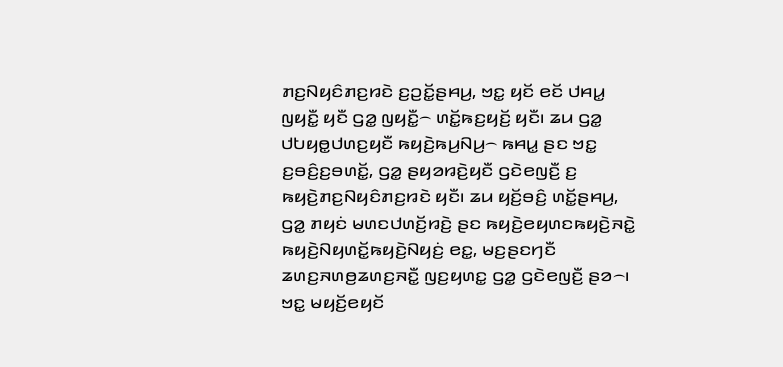ꤊꤢ꤬ꤡꤟꤢꤨꤊꤢ꤬ꤙꤢꤧ ꤢ꤬ꤑꤢꤩ꤭ꤔꤌꤣ꤬, ꤠꤢ꤭ ꤟꤢꤩ ꤕꤢꤩ ꤓꤌꤣ꤭ ꤜꤟꤢꤪ꤭ ꤟꤢꤪ ꤞꤤ꤭ ꤜꤟꤢꤪ꤭꤮ ꤛꤢꤩ꤭ꤒꤢ꤬ꤟꤢꤩ꤬ ꤟꤢꤪ꤯ ꤘꤣ ꤞꤤ꤭ ꤓꤝꤟꤥ꤭ꤓꤛꤢ꤬ꤟꤢꤪ ꤒꤟꤢꤧ꤬ꤒꤣ꤬ꤡꤣ꤬꤮ ꤒꤌꤣ꤭ ꤔꤢ ꤠꤢ꤭ ꤢ꤬ꤋꤢꤨ꤬ꤢ꤬ꤋꤛꤢꤩ꤭, ꤞꤤ꤭ ꤔꤟꤤꤙꤢꤧ꤬ꤟꤢꤪ ꤞꤢꤧꤕꤜꤢꤪ꤬ ꤢ꤬ ꤒꤟꤢꤧ꤬ꤊꤢ꤬ꤡꤟꤢꤨꤊꤢ꤬ꤙꤢꤧ ꤟꤢꤪ꤯ ꤘꤣ ꤟꤢꤩ꤬ꤋꤢꤨ꤬ ꤛꤢꤩ꤭ꤔꤌꤣ꤬, ꤞꤤ꤭ ꤊꤟꤢꤦ ꤗꤛꤢꤓꤛꤢꤩ꤬ꤙꤢꤧ꤬ ꤔꤢ ꤒꤟꤢꤧ꤬ꤕꤟꤛꤢꤒꤟꤢꤧ꤬ꤏꤢꤧ꤭ ꤒꤟꤢꤧ꤬ꤡꤟꤛꤢꤩ꤭ꤒꤟꤢꤧ꤬ꤡꤟꤢꤦ꤬ ꤕꤢ꤭, ꤗꤢ꤬ꤔꤢꤚꤢꤪ ꤘꤛꤢ꤬ꤏꤛꤥ꤬ꤘꤛꤢ꤬ꤏꤢꤪ꤭ ꤜꤢ꤬ꤟꤛꤢ꤭ ꤞꤤ꤭ ꤞꤢꤧꤕꤜꤢꤪ꤬ ꤔꤤ꤮꤯ ꤠꤢ꤭ ꤗꤟꤢꤩ꤬ꤕꤟꤢꤩ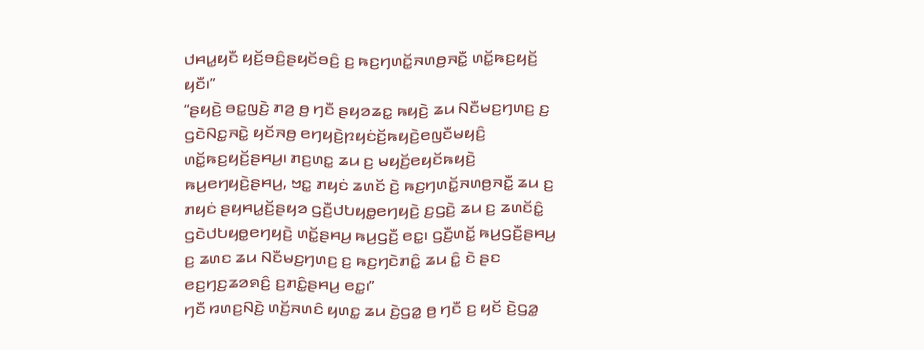ꤓꤌꤣ꤭ꤟꤢꤪ ꤟꤢꤩ꤬ꤋꤢꤨ꤬ꤔꤟꤢꤩꤋꤢꤨ꤬ ꤢ꤬ ꤒꤢ꤬ꤚꤛꤢꤩ꤭ꤏꤛꤥ꤬ꤏꤢꤪ꤭ ꤛꤢꤩ꤭ꤒꤢ꤬ꤟꤢꤩ꤬ ꤟꤢꤪ꤯”
“ꤔꤟꤢꤧ꤬ ꤋꤢ꤭ꤜꤢꤧ꤬ ꤊꤤ꤬ ꤥ꤬ ꤚꤢꤪ ꤔꤟꤤꤘꤢ꤭ ꤒꤟꤢꤧ꤬ ꤘꤣ ꤡꤢꤪꤗꤢ꤬ꤚꤛꤢ꤬ ꤢ꤬ ꤞꤢꤧꤡꤢ꤭ꤏꤢꤧ꤭ ꤟꤢꤩꤏꤥ꤬ ꤕꤚꤟꤢꤧ꤬ꤐꤟꤢꤦꤢꤩ꤬ꤒꤟꤢꤧ꤬ꤕꤜꤢꤪꤗꤟꤢꤨ꤬ ꤛꤢꤩ꤭ꤒꤢ꤬ꤟꤢꤩ꤬ꤔꤌꤣ꤬꤯ ꤊꤢ꤬ꤛꤢ꤭ ꤘꤣ ꤢ꤬ ꤗꤟꤢꤩ꤬ꤕꤟꤢꤩꤒꤟꤢꤧ꤬ ꤒꤣ꤬ꤕꤚꤟꤢꤧ꤬ꤔꤌꤣ꤬, ꤠꤢ꤭ ꤊꤟꤢꤦ ꤘꤛꤢꤩ ꤢꤧ꤬ ꤒꤢ꤬ꤚꤛꤢꤩ꤭ꤏꤛꤥ꤬ꤏꤢꤪ꤭ ꤘꤣ ꤢ꤬ ꤊꤟꤢꤦ ꤔꤟꤌꤣ꤭ꤢꤩ꤬ꤔꤟꤤ ꤞꤢꤪ꤬ꤓꤝꤟꤥ꤭ꤕꤚꤟꤢꤧ꤬ ꤢ꤬ꤞꤢꤧ꤬ ꤘꤣ ꤢ꤬ ꤘꤛꤢꤩꤢꤨ꤭ ꤞꤢꤧꤓꤝꤟꤥ꤭ꤕꤚꤟꤢꤧ꤬ ꤛꤢꤩ꤭ꤔꤌꤣ꤬ ꤒꤣ꤬ꤞꤢꤪ꤬ ꤕꤢ꤭꤯ ꤞꤢꤪ꤬ꤛꤢꤩ꤭ ꤒꤣ꤬ꤞꤢꤪ꤬ꤔꤌꤣ꤬ ꤢ꤬ ꤘꤛꤢ ꤘꤣ ꤡꤢꤪꤗꤢ꤬ꤚꤛꤢ꤬ ꤢ꤬ ꤒꤢ꤬ꤚꤢꤧꤊꤢꤨ꤭ ꤘꤣ ꤢꤨ꤭ ꤢꤧ ꤔꤢ ꤕꤢ꤬ꤚꤢ꤬ꤘꤤꤎꤢꤨ꤬ ꤢ꤬ꤊꤢꤨ꤭ꤔꤌꤣ꤬ ꤕꤢ꤭꤯”
ꤚꤢꤪ ꤙꤛꤢ꤬ꤡꤢꤧ꤬ ꤛꤢꤩ꤬ꤏꤛꤢꤨ ꤟꤛꤢ꤭ ꤘꤣ ꤢꤧ꤬ꤞꤤ꤭ ꤥ꤬ ꤚꤢꤪ ꤢ꤬ ꤟꤢꤩ ꤢꤧ꤬ꤞꤤ꤭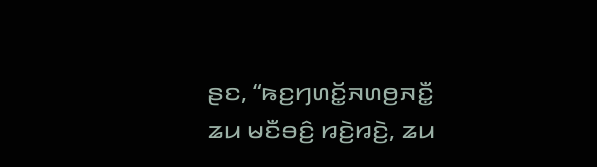ꤔꤢ, “ꤒꤢ꤬ꤚꤛꤢꤩ꤭ꤏꤛꤥ꤬ꤏꤢꤪ꤭ ꤘꤣ ꤗꤢꤪꤋꤢꤨ꤬ ꤙꤢꤧ꤬ꤙꤢꤧ꤬, ꤘꤣ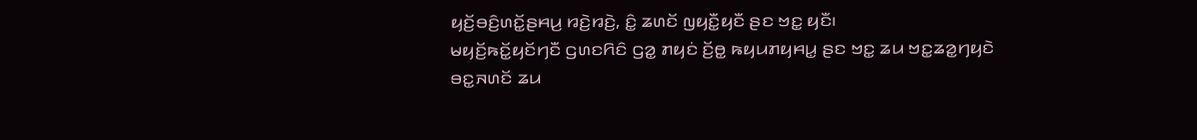ꤟꤢꤩ꤬ꤋꤢꤨ꤬ꤛꤢꤩ꤭ꤔꤌꤣ꤬ ꤙꤢꤧ꤬ꤙꤢꤧ꤬, ꤢꤨ꤭ ꤘꤛꤢꤩ ꤜꤟꤢꤪ꤭ꤟꤢꤪ ꤔꤢ ꤠꤢ꤭ ꤟꤢꤪ꤯
ꤗꤟꤢꤩ꤬ꤒꤢꤩ꤭ꤟꤢꤩꤚꤢꤪ ꤞꤛꤢꤖꤢꤨ ꤞꤤ꤭ ꤊꤟꤢꤦ ꤢꤩ꤬ꤥ꤭ ꤒꤟꤣꤊꤟꤌꤣ꤭ ꤔꤢ ꤠꤢ꤭ ꤘꤣ ꤠꤢ꤭ꤘꤤ꤭ꤚꤟꤢꤧ ꤋꤢ꤭ꤏꤛꤢꤩ ꤘꤣ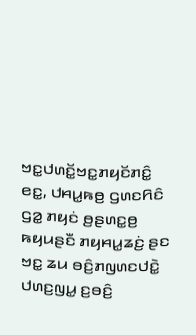ꤠꤢ꤭ꤓꤛꤢꤩ꤭ꤠꤢ꤭ꤊꤟꤢꤩꤊꤢꤨ꤭ ꤕꤢ꤭, ꤓꤌꤣ꤭ꤒꤥ꤬ ꤞꤛꤢꤖꤢꤨ ꤞꤤ꤭ ꤊꤟꤢꤦ ꤥ꤬ꤔꤛꤢ꤭ꤥ꤬ ꤒꤟꤣꤔꤢꤪ ꤊꤟꤌꤣ꤭ꤘꤢꤦ꤬ ꤔꤢ ꤠꤢ꤭ ꤘꤣ ꤋꤢꤨ꤬ꤊꤜꤛꤢꤓꤢꤧ꤭ ꤓꤛꤢ꤬ꤜꤣ꤭ ꤢ꤬ꤋꤢꤨ꤬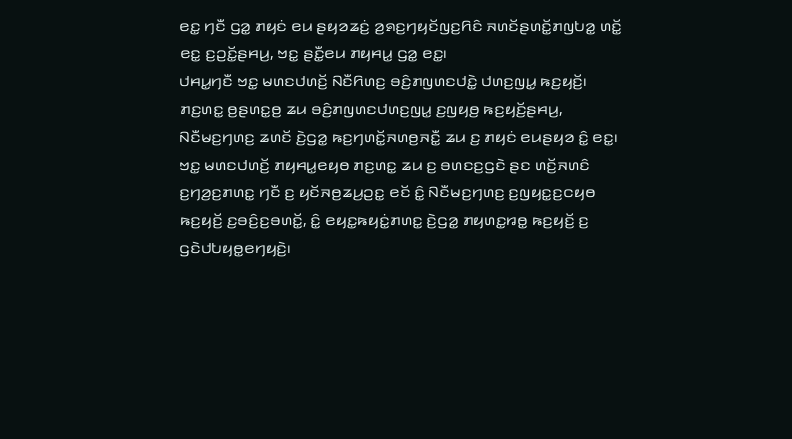ꤕꤢ꤭ ꤚꤢꤪ ꤞꤤ꤭ ꤊꤟꤢꤦ ꤕꤣ ꤔꤟꤤꤘꤢꤦ꤬ ꤤ꤬ꤎꤢ꤬ꤚꤟꤢꤩꤜꤢ꤬ꤖꤢꤨ ꤏꤛꤢꤩꤔꤛꤢꤩ꤭ꤊꤜꤝꤤ꤭ ꤛꤢꤩ꤭ ꤕꤢ꤭ ꤢ꤬ꤑꤢꤩ꤭ꤔꤌꤣ꤬, ꤠꤢ꤭ ꤔꤢꤪ꤭ꤕꤣ ꤊꤟꤌꤣ꤭ ꤞꤤ꤭ ꤕꤢ꤭꤯
ꤓꤌꤣ꤭ꤚꤢꤪ ꤠꤢ꤭ ꤗꤛꤢꤓꤛꤢꤩ꤬ ꤡꤢꤪꤖꤛꤢ꤬ ꤋꤢꤨ꤬ꤊꤜꤛꤢꤓꤢꤧ꤭ ꤓꤛꤢ꤬ꤜꤣ꤭ ꤒꤢ꤬ꤟꤢꤩ꤬꤯ ꤊꤢ꤬ꤛꤢ꤭ ꤥ꤬ꤔꤛꤢ꤭ꤥ꤬ ꤘꤣ ꤋꤢꤨ꤬ꤊꤜꤛꤢꤓꤛꤢ꤬ꤜꤣ꤭ ꤢ꤬ꤜꤟꤥ꤬ ꤒꤢ꤬ꤟꤢꤩ꤬ꤔꤌꤣ꤬, ꤡꤢꤪꤗꤢ꤬ꤚꤛꤢ꤬ ꤘꤛꤢꤩ ꤢꤧ꤬ꤞꤤ꤭ ꤒꤢ꤬ꤚꤛꤢꤩ꤭ꤏꤛꤥ꤬ꤏꤢꤪ꤭ ꤘꤣ ꤢ꤬ ꤊꤟꤢꤦ ꤕꤣꤔꤟꤤ ꤢꤨ꤭ ꤕꤢ꤭꤯ ꤠꤢ꤭ ꤗꤛꤢꤓꤛꤢꤩ꤬ ꤊꤟꤌꤣ꤭ꤕꤟꤥ ꤊꤢ꤬ꤛꤢ꤭ ꤘꤣ ꤢ꤬ ꤋꤛꤢꤢ꤬ꤞꤢꤧ ꤔꤢ ꤛꤢꤩ꤬ꤏꤛꤢꤨ ꤢ꤬ꤚꤤ꤬ꤢ꤬ꤊꤛꤢ꤭ ꤚꤢꤪ ꤢ꤬ ꤟꤢꤩꤏꤥ꤬ꤘꤣ꤬ꤑꤢ꤭ ꤕꤢꤩ ꤢꤨ꤭ ꤡꤢꤪꤗꤢ꤬ꤚꤛꤢ꤬ ꤢ꤬ꤜꤟꤢ꤭ꤢ꤬ꤍꤟꤥ ꤒꤢ꤬ꤟꤢꤩ꤬ ꤢ꤬ꤋꤢꤨ꤬ꤢ꤬ꤋꤛꤢꤩ꤭, ꤢꤨ꤭ ꤕꤟꤢ꤭ꤒꤟꤢꤦ꤭ꤊꤛꤢ꤭ ꤢꤧ꤬ꤞꤤ꤭ ꤊꤟꤛꤢ꤭ꤙꤥ꤭ ꤒꤢ꤬ꤟꤢꤩ꤬ ꤢ꤬ ꤞꤢꤧꤓꤝꤟꤥ꤭ꤕꤚꤟꤢꤧ꤬꤯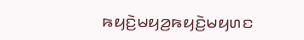ꤒꤟꤢꤧ꤬ꤗꤟꤤ꤬ꤒꤟꤢꤧ꤬ꤗꤟꤛꤢ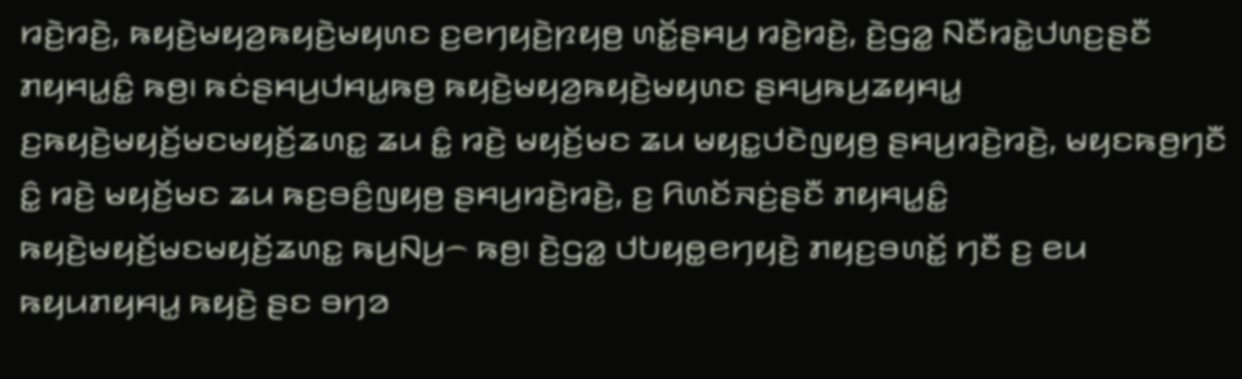ꤙꤢꤧ꤬ꤙꤢꤧ꤬, ꤒꤟꤢꤧ꤬ꤗꤟꤤ꤬ꤒꤟꤢꤧ꤬ꤗꤟꤛꤢ ꤢ꤬ꤕꤚꤟꤢꤧ꤬ꤐꤟꤥ꤬ ꤛꤢꤩ꤭ꤔꤌꤣ꤬ ꤙꤢꤧ꤬ꤙꤢꤧ꤬, ꤢꤧ꤬ꤞꤤ꤭ ꤡꤢꤪꤙꤢꤧ꤭ꤓꤛꤢ꤬ꤔꤢꤪ ꤊꤟꤌꤣ꤭ꤢꤨ꤭ ꤒꤥ꤬꤯ ꤒꤢꤦꤔꤌꤣ꤬ꤓꤌꤣ꤭ꤒꤥ꤬ ꤒꤟꤢꤧ꤬ꤗꤟꤤ꤬ꤒꤟꤢꤧ꤬ꤗꤟꤛꤢ ꤔꤌꤣ꤬ꤒꤣ꤬ꤘꤟꤌꤣ꤭ ꤢ꤬ꤒꤟꤢꤧ꤬ꤗꤟꤢꤩ꤬ꤗꤢꤗꤟꤢꤩ꤬ꤘꤛꤢ꤭ ꤘꤣ ꤢꤨ꤭ ꤙꤢꤧ꤬ ꤗꤟꤢꤩ꤬ꤗꤢ ꤘꤣ ꤗꤟꤢ꤭ꤓꤢꤧꤜꤟꤥ꤬ ꤔꤌꤣ꤬ꤙꤢꤧ꤬ꤙꤢꤧ꤬, ꤗꤟꤢꤒꤥ꤬ꤚꤢꤪ ꤢꤨ꤭ ꤙꤢꤧ꤬ ꤗꤟꤢꤩ꤬ꤗꤢ ꤘꤣ ꤒꤢ꤬ꤋꤢꤨ꤬ꤜꤟꤥ꤬ ꤔꤌꤣ꤬ꤙꤢꤧ꤬ꤙꤢꤧ꤬, ꤢ꤬ ꤖꤛꤢꤩꤏꤢꤦ꤬ꤔꤢꤪ ꤊꤟꤌꤣ꤭ꤢꤨ꤭ ꤒꤟꤢꤧ꤬ꤗꤟꤢꤩ꤬ꤗꤢꤗꤟꤢꤩ꤬ꤘꤛꤢ꤭ ꤒꤣ꤬ꤡꤣ꤬꤮ ꤒꤥ꤬꤯ ꤢꤧ꤬ꤞꤤ꤭ ꤓꤝꤟꤥ꤭ꤕꤚꤟꤢꤧ꤬ ꤊꤟꤢ꤬ꤋꤛꤢꤩ꤭ ꤚꤢꤪ ꤢ꤬ ꤕꤣ ꤒꤟꤣꤊꤟꤌꤣ꤭ ꤒꤟꤢꤧ꤬ ꤔꤢ ꤋꤚꤤ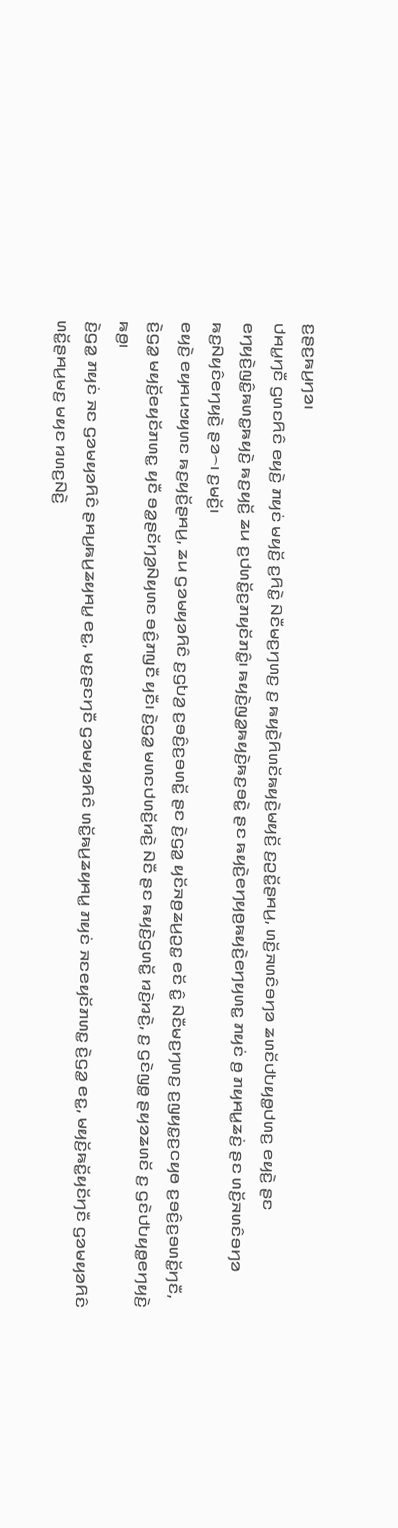ꤢ꤬ꤔꤢ꤬ꤒꤣ꤬ꤚꤤ꤯
ꤓꤌꤣ꤭ꤚꤢꤪ ꤞꤛꤢꤖꤢꤨ ꤕꤟꤢꤧ꤬ ꤊꤟꤢꤦ ꤗꤟꤢꤩ꤬ ꤢ꤬ꤖꤢꤧ꤭ ꤡꤢꤪꤗꤢ꤬ꤚꤛꤢ꤬ ꤢ꤬ ꤒꤟꤢꤧ꤬ꤖꤛꤢꤩꤒꤟꤢꤧ꤬ꤗꤟꤢꤩ꤬ ꤢ꤬ꤑꤢꤩ꤭ꤔꤌꤣ꤬, ꤛꤢꤩ꤬ꤏꤛꤢꤨꤋꤚꤤ ꤘꤛꤢꤩꤓꤝꤟꤥ꤭ꤓꤛꤢ꤬ ꤕꤟꤢꤧ꤬ ꤔꤢ ꤕꤚꤟꤢꤧ꤬ꤜꤢꤨ꤭ꤒꤛꤢ꤭ꤒꤟꤢꤧ꤬ ꤒꤢ꤬ꤟꤢꤩ꤬ ꤘꤣ ꤢ꤬ꤓꤛꤢꤩ꤭ꤢ꤬ꤊꤟꤢꤩꤊꤢꤨ꤭꤯ ꤒꤟꤢꤧ꤬ꤜꤤ꤭ꤒꤟꤢꤧ꤬ꤒꤢ꤬ꤋꤢꤧ꤭ ꤔꤢ ꤒꤟꤢꤧ꤬ꤕꤚꤟꤥ꤬ꤒꤟꤢꤧ꤬ꤕꤚꤟꤛꤢ꤭ ꤊꤟꤢꤦ ꤥ꤬ ꤊꤟꤌꤣ꤭ꤘꤢꤦ꤬ ꤔꤢ ꤛꤢꤩ꤬ꤏꤛꤢꤨꤋꤚꤤ ꤒꤢ꤬ꤡꤟꤢꤨꤕꤚꤟꤢꤧ꤬ ꤔꤤ꤮꤯ ꤢ꤬ꤗꤢꤩ꤬꤯
ꤕꤟꤢꤧ꤬ ꤕꤟꤌꤣꤠꤟꤛꤢ ꤒꤢ꤬ꤟꤢꤩ꤬ꤔꤌꤣ꤬, ꤘꤣ ꤞꤤꤗꤟꤤꤖꤢꤨ ꤢ꤬ꤞꤝꤤ꤬ ꤢ꤬ꤋꤢꤨ꤬ꤢ꤬ꤋꤛꤢꤩ꤭ ꤔꤢ ꤢꤧ꤬ꤞꤤ꤭ ꤟꤢꤩꤏꤥ꤬ꤘꤣ꤬ꤑꤢ꤭ ꤕꤢꤩ ꤢꤨ꤭ ꤡꤢꤪꤗꤢ꤬ꤚꤛꤢ꤬ ꤢ꤬ꤜꤟꤢ꤭ꤢ꤬ꤍꤟꤥ ꤢ꤬ꤋꤢꤨ꤬ꤢ꤬ꤋꤛꤢꤩ꤭ꤚꤢꤪ, ꤢꤧ꤬ꤞꤤ꤭ ꤗꤟꤢꤩ꤬ꤕꤟꤢꤩꤊꤛꤢ꤭ ꤟꤢꤪ ꤋꤤ꤭ꤔꤢꤩꤚꤤ꤬ꤡꤟꤛꤢ ꤋꤢꤨ꤬ꤊꤜꤢꤪ ꤟꤢꤪ꤯ ꤢꤧ꤬ꤞꤤ꤭ ꤗꤛꤢꤓꤛꤢꤩ꤬ꤙꤢꤧ꤬ ꤡꤢꤪ ꤔꤢ ꤒꤟꤢꤧ꤬ꤞꤛꤢꤩ꤭ ꤙꤢꤧ꤬ꤙꤢꤧ꤬, ꤢ꤬ ꤞꤢꤧꤜꤥ꤭ ꤔꤟꤤꤘꤛꤢꤩ ꤢ꤬ ꤞꤢꤧꤓꤝꤟꤥ꤭ꤕꤚꤟꤢꤧ꤬ ꤒꤥ꤬꤯
ꤢꤧ꤬ꤞꤤ꤭ ꤊꤟꤢꤦ ꤏꤢ ꤞꤤꤗꤟꤤꤖꤢꤨ ꤔꤌꤣ꤬ꤒꤣ꤬ꤘꤟꤌꤣ꤭ ꤕꤢ꤭, ꤗꤢ꤬ꤔꤢꤚꤢꤪ ꤞꤤꤗꤟꤤꤖꤢꤨ ꤛꤢꤩ꤭ꤒꤣ꤬ꤘꤟꤌꤣ꤭ ꤊꤟꤢꤦ ꤏꤢꤕꤟꤢꤩꤊꤛꤢ꤭ ꤢꤧ꤬ꤞꤤ꤭ ꤕꤢ꤭, ꤗꤟꤢꤩ꤬ꤒꤢꤩ꤭ꤟꤢꤩꤚꤢꤪ ꤞꤤꤗꤟꤤꤖꤢꤨ ꤛꤢꤩ꤭ꤔꤌꤣ꤬ꤗꤢ꤬ ꤗꤟꤢ ꤙꤛꤢ꤬ꤡꤢꤧ꤬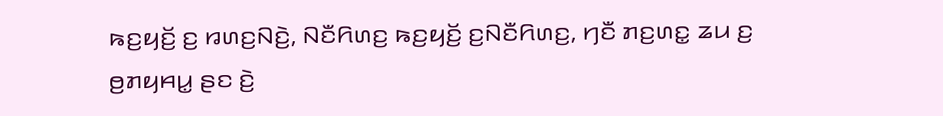ꤒꤢ꤬ꤟꤢꤩ꤬ ꤢ꤬ ꤙꤛꤢ꤬ꤡꤢꤧ꤬, ꤡꤢꤪꤖꤛꤢ꤬ ꤒꤢ꤬ꤟꤢꤩ꤬ ꤢ꤬ꤡꤢꤪꤖꤛꤢ꤬, ꤚꤢꤪ ꤊꤢ꤬ꤛꤢ꤭ ꤘꤣ ꤢ꤬ ꤥ꤬ꤊꤟꤌꤣ꤭ ꤔꤢ ꤢꤧ꤬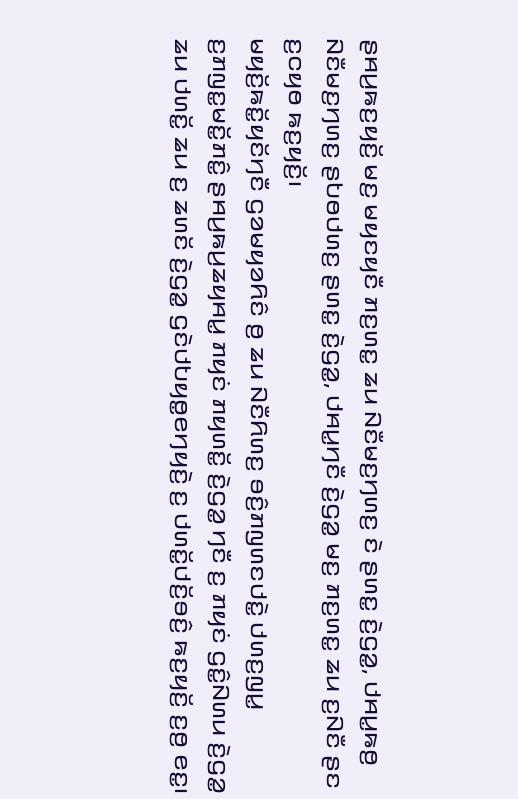ꤔꤌꤣ꤬ꤒꤢ꤬ꤟꤢꤩ꤬ ꤗꤢ꤬ ꤗꤟꤢꤟꤢꤪ ꤊꤢ꤬ꤛꤢ꤭ ꤘꤣ ꤡꤢꤪꤗꤢ꤬ꤚꤛꤢ꤬ ꤢꤧ ꤔꤛꤢ꤭ ꤢꤧ꤬ꤞꤤ꤭, ꤓꤌꤣ꤭ꤒꤥ꤬ ꤡꤢꤪꤗꤢ꤬ꤚꤛꤢ꤬ ꤔꤝꤥꤓꤛꤢ꤬ ꤔꤛꤢ꤭ ꤢꤧ꤬ꤞꤤ꤭, ꤓꤌꤣ꤭ꤚꤢꤪ ꤢꤧ꤬ꤞꤤ꤭ ꤗꤢ꤬ ꤊꤢ꤬ꤛꤢ꤭ ꤘꤣ ꤢ꤬ꤡꤢꤪ ꤔꤢ ꤢ꤬ꤍꤟꤥ ꤒꤢ꤬ꤟꤢꤩ꤬꤯
ꤗꤟꤢꤩ꤬ꤒꤢꤩ꤭ꤟꤢꤩꤚꤢꤪ ꤞꤤꤗꤟꤤꤖꤢꤨ ꤥ꤬ ꤘꤣ ꤡꤢꤪꤖꤛꤢ꤬ ꤋꤢꤨ꤬ꤊꤜꤛꤢꤓꤢꤧ꤭ ꤓꤛꤢ꤬ꤜꤣ꤭ ꤢ꤬ꤊꤜꤢ꤭ꤗꤢꤩ꤭ꤊꤢꤨ꤭ ꤔꤌꤣ꤬ꤒꤣ꤬ꤘꤟꤌꤣ꤭ ꤊꤟꤢꤦ ꤊꤟꤛꤢꤩ꤭ ꤢꤧ꤬ꤞꤤ꤭ ꤚꤢꤪ ꤢ꤬ ꤊꤟꤢꤦ ꤞꤢꤨ꤭ꤡꤛꤣ ꤢꤧ꤬ꤞꤤ꤭ ꤘꤣ ꤓꤛꤢꤩ꤭ ꤘꤣ ꤢ꤬ ꤘꤛꤢꤩ ꤢꤧ꤬ꤞꤤ꤭ ꤞꤢꤧꤓꤝꤟꤥ꤭ꤕꤚꤟꤢꤧ꤬ ꤢ꤬ ꤓꤛꤢꤩ꤭ꤓꤢꤩ꤬ꤋꤢꤨ꤬ ꤒꤢ꤬ꤟꤢꤩ꤬ ꤢ꤬ꤥ꤬ ꤕꤢ꤭꤯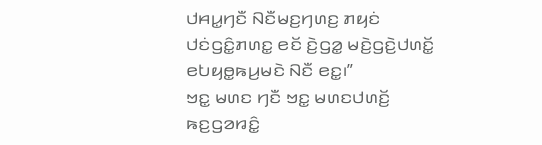ꤓꤌꤣ꤭ꤚꤢꤪ ꤡꤢꤪꤗꤢ꤬ꤚꤛꤢ꤬ ꤊꤟꤢꤦ ꤓꤢꤦꤞꤢꤨ꤭ꤊꤛꤢ꤭ ꤕꤢꤩ ꤢꤧ꤬ꤞꤤ꤭ ꤗꤢꤧ꤬ꤞꤢꤧ꤬ꤓꤛꤢꤩ꤭ ꤕꤝꤟꤥ꤭ꤒꤣ꤬ꤗꤢꤧ ꤡꤢꤪ ꤕꤢ꤭꤯”
ꤠꤢ꤭ ꤗꤛꤢ ꤚꤢꤪ ꤠꤢ꤭ ꤗꤛꤢꤓꤛꤢꤩ꤬ ꤒꤢ꤬ꤞꤤꤙꤢꤨ꤭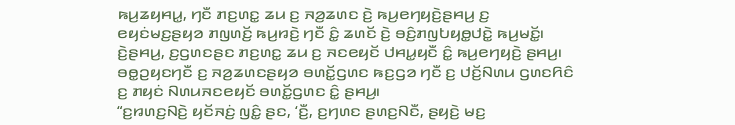ꤒꤣ꤬ꤘꤟꤌꤣ꤭, ꤚꤢꤪ ꤊꤢ꤬ꤛꤢ꤭ ꤘꤣ ꤢ꤬ ꤏꤤ꤬ꤘꤛꤢ ꤢꤧ꤬ ꤒꤣ꤬ꤕꤚꤟꤢꤧ꤬ꤔꤌꤣ꤬ ꤢ꤬ ꤕꤟꤢꤦꤗꤢ꤬ꤔꤟꤤ ꤊꤜꤛꤢꤩ꤬ ꤒꤣ꤬ꤙꤢꤧ꤬ ꤚꤢꤪ ꤢꤨ꤭ ꤘꤛꤢꤩ ꤢꤧ꤬ ꤋꤢꤨ꤬ꤊꤜꤝꤟꤥ꤭ꤓꤢꤧ꤭ ꤒꤣ꤬ꤗꤢꤩ꤭꤯ ꤢꤧ꤬ꤔꤌꤣ꤬, ꤢ꤬ꤞꤛꤢꤔꤢ ꤊꤢ꤬ꤛꤢ꤭ ꤘꤣ ꤢ꤬ ꤏꤢꤕꤟꤢꤩ ꤓꤌꤣ꤭ꤟꤢꤪ ꤢꤨ꤭ ꤒꤣ꤬ꤕꤚꤟꤢꤧ꤬ ꤔꤌꤣ꤬꤯ ꤋꤥ꤭ꤑꤟꤢꤚꤢꤪ ꤢ꤬ ꤏꤤ꤬ꤘꤛꤢꤔꤟꤤ ꤋꤛꤢꤩ꤭ꤞꤛꤢ ꤒꤢ꤬ꤞꤤ ꤚꤢꤪ ꤢ꤬ ꤓꤢꤩ꤬ꤡꤛꤣ ꤞꤛꤢꤖꤢꤨ ꤢ꤬ ꤊꤟꤢꤦ ꤡꤛꤣꤏꤢꤕꤟꤢꤩ ꤋꤛꤢꤩ꤭ꤞꤛꤢ ꤢꤨ꤭ ꤔꤌꤣ꤬꤯
“ꤢ꤬ꤙꤛꤢ꤬ꤡꤢꤧ꤬ ꤟꤢꤩꤏꤢꤦ꤬ ꤜꤢꤨ꤭ ꤔꤢ, ‘ꤢꤪ꤬, ꤢ꤬ꤚꤛꤢ ꤔꤛꤢ꤬ꤡꤢꤪ, ꤔꤟꤢꤧ꤬ ꤗꤢ꤬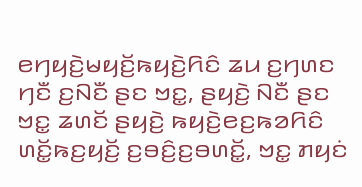ꤕꤚꤟꤢꤧ꤬ꤗꤟꤢꤩ꤬ꤒꤟꤢꤧ꤬ꤖꤢꤨ ꤘꤣ ꤢ꤬ꤚꤛꤢ ꤚꤢꤪ ꤢ꤬ꤡꤢꤪ ꤔꤢ ꤠꤢ꤭, ꤔꤟꤢꤧ꤬ ꤡꤢꤪ ꤔꤢ ꤠꤢ꤭ ꤘꤛꤢꤩ ꤔꤟꤢꤧ꤬ ꤒꤟꤢꤧ꤬ꤕꤢ꤬ꤒꤤꤖꤢꤨ ꤛꤢꤩ꤭ꤒꤢ꤬ꤟꤢꤩ꤬ ꤢ꤬ꤋꤢꤨ꤬ꤢ꤬ꤋꤛꤢꤩ꤭, ꤠꤢ꤭ ꤊꤟꤢꤦ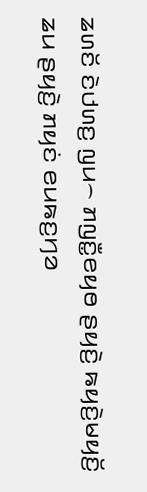ꤘꤛꤢꤩ ꤢꤧꤓꤛꤢ꤬ ꤜꤣ꤮ ꤊꤜꤢꤪ꤭ꤕꤟꤥ ꤔꤟꤢꤧ꤬ ꤒꤟꤢꤧ꤬ꤗꤟꤢꤩ꤬ ꤘꤣ ꤔꤟꤢꤧ꤬ ꤊꤟꤢꤦ ꤕꤣꤒꤢ꤬ꤚꤤ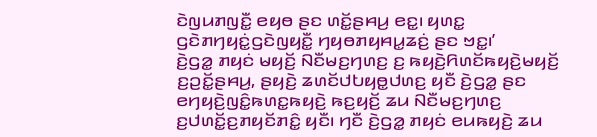ꤢꤧꤜꤣꤊꤜꤢꤪ꤭ ꤕꤟꤥ ꤔꤢ ꤛꤢꤩ꤭ꤔꤌꤣ꤬ ꤕꤢ꤭꤯ ꤟꤛꤢ꤭ ꤞꤢꤧꤊꤚꤟꤢꤦ꤭ꤞꤢꤧꤜꤟꤢꤪ꤭ ꤚꤟꤥꤊꤟꤌꤣ꤭ꤘꤢꤦ꤬ ꤔꤢ ꤠꤢ꤭꤯’
ꤢꤧ꤬ꤞꤤ꤭ ꤊꤟꤢꤦ ꤗꤟꤢꤩ꤬ ꤡꤢꤪꤗꤢ꤬ꤚꤛꤢ꤬ ꤢ꤬ ꤒꤟꤢꤧ꤬ꤖꤛꤢꤩꤒꤟꤢꤧ꤬ꤗꤟꤢꤩ꤬ ꤢ꤬ꤑꤢꤩ꤭ꤔꤌꤣ꤬, ꤔꤟꤢꤧ꤬ ꤘꤛꤢꤩꤓꤝꤟꤥ꤭ꤓꤛꤢ꤬ ꤟꤢꤪ ꤢꤧ꤬ꤞꤤ꤭ ꤔꤢ ꤕꤚꤟꤢꤧ꤬ꤜꤢꤨ꤭ꤒꤛꤢ꤭ꤒꤟꤢꤧ꤬ ꤒꤢ꤬ꤟꤢꤩ꤬ ꤘꤣ ꤡꤢꤪꤗꤢ꤬ꤚꤛꤢ꤬ ꤢ꤬ꤓꤛꤢꤩ꤭ꤢ꤬ꤊꤟꤢꤩꤊꤢꤨ꤭ ꤟꤢꤪ꤯ ꤚꤢꤪ ꤢꤧ꤬ꤞꤤ꤭ ꤊꤟꤢꤦ ꤕꤣꤒꤟꤢꤧ꤬ ꤘꤣ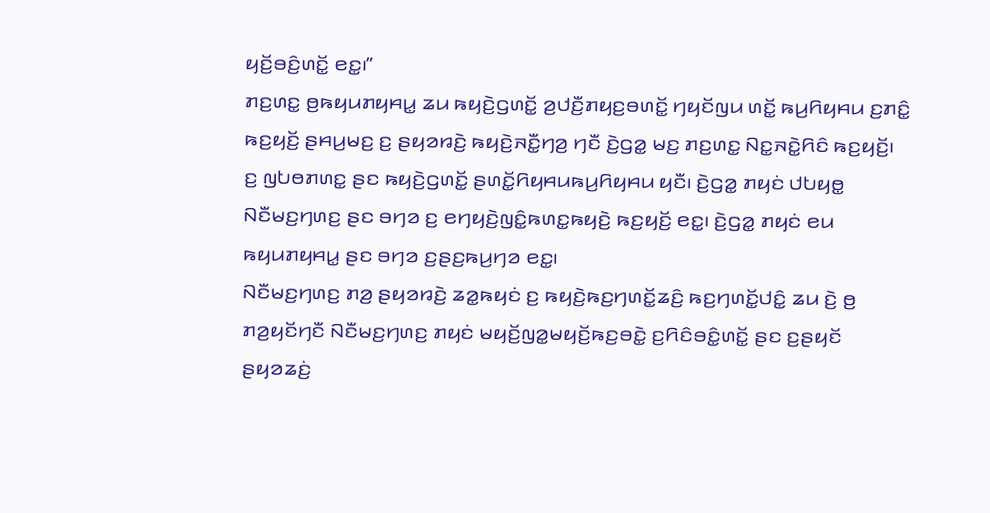ꤟꤢꤩ꤬ꤋꤢꤨ꤬ꤛꤢꤩ꤭ ꤕꤢ꤭꤯”
ꤊꤢ꤬ꤛꤢ꤭ ꤥ꤬ꤒꤟꤣꤊꤟꤌꤣ꤭ ꤘꤣ ꤒꤟꤢꤧ꤬ꤞꤛꤢꤩ꤭ ꤤ꤬ꤓꤢꤪ꤬ꤊꤟꤢ꤬ꤋꤛꤢꤩ꤭ ꤚꤟꤢꤩꤜꤣ ꤛꤢꤩ꤭ ꤒꤣ꤬ꤖꤟꤌꤣ ꤢ꤬ꤊꤢꤨ꤭ ꤒꤢ꤬ꤟꤢꤩ꤬ ꤔꤌꤣ꤬ꤗꤢ꤬ ꤢ꤬ ꤔꤟꤤꤙꤢꤧ꤬ ꤒꤟꤢꤧ꤬ꤏꤢꤪ꤭ꤚꤤ꤬ ꤚꤢꤪ ꤢꤧ꤬ꤞꤤ꤭ ꤗꤢ꤬ ꤊꤢ꤬ꤛꤢ꤭ ꤡꤢ꤭ꤏꤢꤧ꤭ꤖꤢꤨ ꤒꤢ꤬ꤟꤢꤩ꤬꤯ ꤢ꤬ ꤜꤝꤥꤊꤛꤢ꤭ ꤔꤢ ꤒꤟꤢꤧ꤬ꤞꤛꤢꤩ꤭ ꤔꤛꤢꤩ꤭ꤖꤟꤌꤣꤒꤣ꤬ꤖꤟꤌꤣ ꤟꤢꤪ꤯ ꤢꤧ꤬ꤞꤤ꤭ ꤊꤟꤢꤦ ꤓꤝꤟꤥ꤭ ꤡꤢꤪꤗꤢ꤬ꤚꤛꤢ꤬ ꤔꤢ ꤋꤚꤤ ꤢ꤬ ꤕꤚꤟꤢꤧ꤬ꤜꤢꤨ꤭ꤒꤛꤢ꤭ꤒꤟꤢꤧ꤬ ꤒꤢ꤬ꤟꤢꤩ꤬ ꤕꤢ꤭꤯ ꤢꤧ꤬ꤞꤤ꤭ ꤊꤟꤢꤦ ꤕꤣ ꤒꤟꤣꤊꤟꤌꤣ꤭ ꤔꤢ ꤋꤚꤤ ꤢ꤬ꤔꤢ꤬ꤒꤣ꤬ꤚꤤ ꤕꤢ꤭꤯
ꤡꤢꤪꤗꤢ꤬ꤚꤛꤢ꤬ ꤊꤤ꤬ ꤔꤟꤤꤙꤢꤧ꤬ ꤘꤤ꤭ꤒꤟꤢꤦ ꤢ꤬ ꤒꤟꤢꤧ꤬ꤒꤢ꤬ꤚꤛꤢꤩ꤭ꤘꤢꤨ꤬ ꤒꤢ꤬ꤚꤛꤢꤩ꤭ꤓꤢꤨ꤭ ꤘꤣ ꤢꤧ꤬ ꤥ꤬ ꤊꤤ꤬ꤟꤢꤩꤚꤢꤪ ꤡꤢꤪꤗꤢ꤬ꤚꤛꤢ꤬ ꤊꤟꤢꤦ ꤗꤟꤢꤩ꤬ꤜꤤ꤭ꤗꤟꤢꤩ꤬ꤒꤢ꤬ꤋꤢꤧ꤭ ꤢ꤬ꤖꤢꤨꤋꤢꤨ꤭ꤛꤢꤩ꤭ ꤔꤢ ꤢ꤬ꤔꤟꤢꤩ ꤔꤟꤤꤘꤢꤦ꤬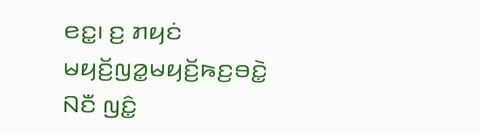ꤕꤢ꤭꤯ ꤢ꤬ ꤊꤟꤢꤦ ꤗꤟꤢꤩ꤬ꤜꤤ꤭ꤗꤟꤢꤩ꤬ꤒꤢ꤬ꤋꤢꤧ꤭ ꤡꤢꤪ ꤜꤢꤨ꤭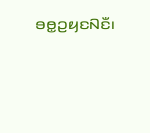ꤋꤥ꤭ꤑꤟꤢꤡꤢꤪ꤯